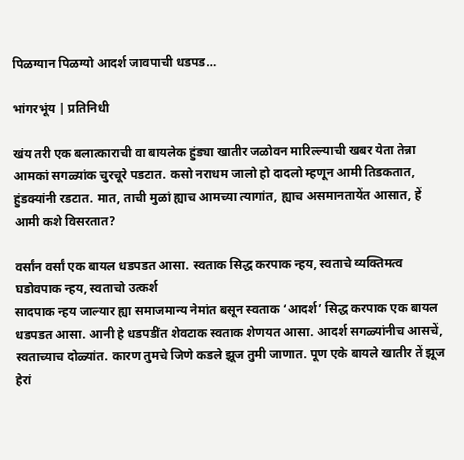पिळग्यान पिळग्यो आदर्श जावपाची धडपड…

भांगरभूंय | प्रतिनिधी

खंय तरी एक बलात्काराची वा बायलेक हुंड्या खातीर जळोवन मारिल्ल्याची खबर येता तेन्ना आमकां सगळ्यांक चुरचूरे पडटात. कसो नराधम जालो हो दादलो म्हणून आमी तिडकतात, हुंडक्यांनी रडटात. मात, ताची मुळां ह्याच आमच्या त्यागांत, ह्याच असमानतायेंत आसात, हें आमी कशे विसरतात?

वर्सांन वर्सां एक बायल धडपडत आसा. स्वताक सिद्ध करपाक न्हय, स्वताचे व्यक्तिमत्व घडोवपाक न्हय, स्वताचो उत्कर्श
सादपाक न्हय जाल्यार ह्या समाजमान्य नेमांत बसून स्वताक ‘आदर्श’ सिद्ध करपाक एक बायल धडपडत आसा. आनी हे धडपडींत शेवटाक स्वताक शेणयत आसा. आदर्श सगळ्यांनीच आसचें, स्वताच्याच दोळ्यांत. कारण तुमचे जिणे कडले झूज तुमी जाणात. पूण एके बायले खातीर तें झूज हेरां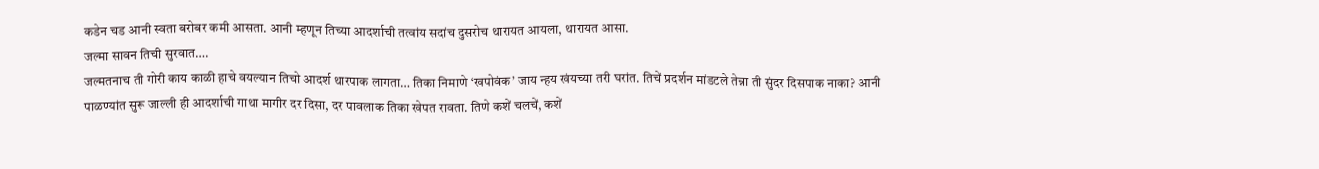कडेन चड आनी स्वता बरोबर कमी आसता. आनी म्हणून तिच्या आदर्शाची तत्वांय सदांच दुसरोच थारायत आयला, थारायत आसा.
जल्मा सावन तिची सुरवात….
जल्मतनाच ती गोरी काय काळी हाचे वयल्यान तिचो आदर्श थारपाक लागता… तिका निमाणे ‘खपोवंक’ जाय न्हय खंयच्या तरी घरांत. तिचें प्रदर्शन मांडटले तेन्ना ती सुंदर दिसपाक नाका? आनी पाळण्यांत सुरू जाल्ली ही आदर्शाची गाथा मागीर दर दिसा, दर पावलाक तिका खेपत रावता. तिणे कशें चलचें, कशें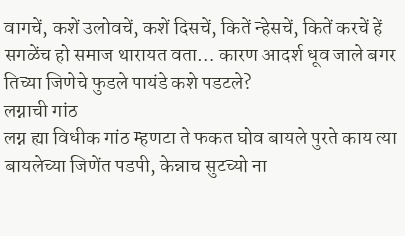वागचें, कशें उलोवचें, कशें दिसचें, कितें न्हेसचें, कितें करचें हें सगळेंच हो समाज थारायत वता… कारण आदर्श धूव जाले बगर तिच्या जिणेचे फुडले पायंडे कशे पडटले?
लग्नाची गांठ
लग्न ह्या विधीक गांठ म्हणटा ते फकत घोव बायले पुरते काय त्या बायलेच्या जिणेंत पडपी, केन्नाच सुटच्यो ना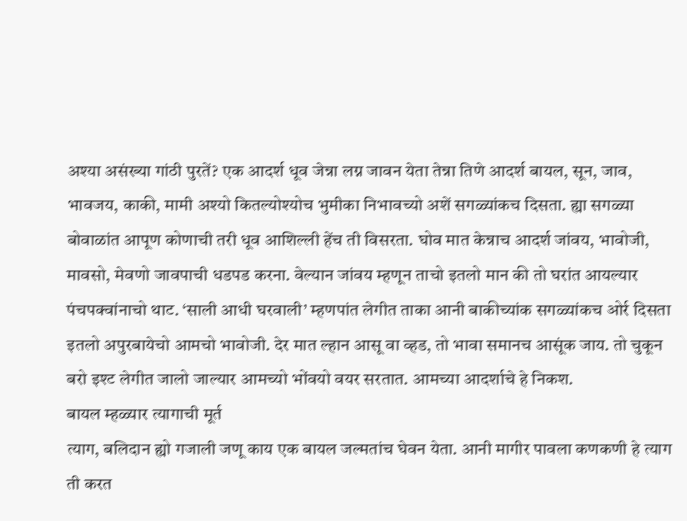अश्या असंख्या गांठी पुरतें? एक आदर्श धूव जेन्ना लग्न जावन येता तेन्ना तिणे आदर्श बायल, सून, जाव, भावजय, काकी, मामी अश्यो कितल्योश्योच भुमीका निभावच्यो अशें सगळ्यांकच दिसता. ह्या सगळ्या बोवाळांत आपूण कोणाची तरी धूव आशिल्ली हेंच ती विसरता. घोव मात केन्नाच आदर्श जांवय, भावोजी, मावसो, मेवणो जावपाची धडपड करना. वेल्यान जांवय म्हणून ताचो इतलो मान की तो घरांत आयल्यार पंचपक्वांनाचो थाट. ‘साली आधी घरवाली’ म्हणपांत लेगीत ताका आनी बाकीच्यांक सगळ्यांकच ओर्र दिसता इतलो अपुरबायेचो आमचो भावोजी. देर मात ल्हान आसू वा व्हड, तो भावा समानच आसूंक जाय. तो चुकून बरो इश्ट लेगीत जालो जाल्यार आमच्यो भोंवयो वयर सरतात. आमच्या आदर्शाचे हे निकश.
बायल म्हळ्यार त्यागाची मूर्त
त्याग, बलिदान ह्यो गजाली जणू काय एक बायल जल्मतांच घेवन येता. आनी मागीर पावला कणकणी हे त्याग ती करत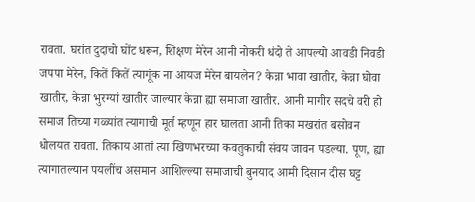रावता. घरांत दुदाचो घोंट धरून, शिक्षण मेरेन आनी नोकरी धंदो ते आपल्यो आवडी निवडी जपपा मेरेन, कितें कितें त्यागूंक ना आयज मेरेन बायलेन? केन्ना भावा खातीर, केन्ना घोवा खातीर, केन्ना भुरग्यां खातीर जाल्यार केन्ना ह्या समाजा खातीर. आनी मागीर सदचे वरी हो समाज तिच्या गळ्यांत त्यागाची मूर्त म्हणून हार घालता आनी तिका मखरांत बसोवन धोलयत रावता. तिकाय आतां त्या खिणभरच्या कवतुकाची संवय जावन पडल्या. पूण, ह्या त्यागातल्यान पयलींच असमान आशिल्ल्या समाजाची बुनयाद आमी दिसान दीस घट्ट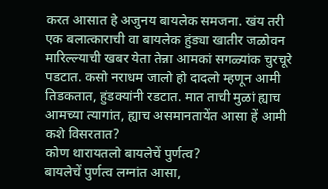करत आसात हे अजुनय बायलेक समजना. खंय तरी एक बलात्काराची वा बायलेक हुंड्या खातीर जळोवन मारिल्ल्याची खबर येता तेन्ना आमकां सगळ्यांक चुरचूरे पडटात. कसो नराधम जालो हो दादलो म्हणून आमी तिडकतात, हुंडक्यांनी रडटात. मात ताची मुळां ह्याच आमच्या त्यागांत, ह्याच असमानतायेंत आसा हें आमी कशे विसरतात?
कोण थारायतलो बायलेचें पुर्णत्व?
बायलेचें पुर्णत्व लग्नांत आसा,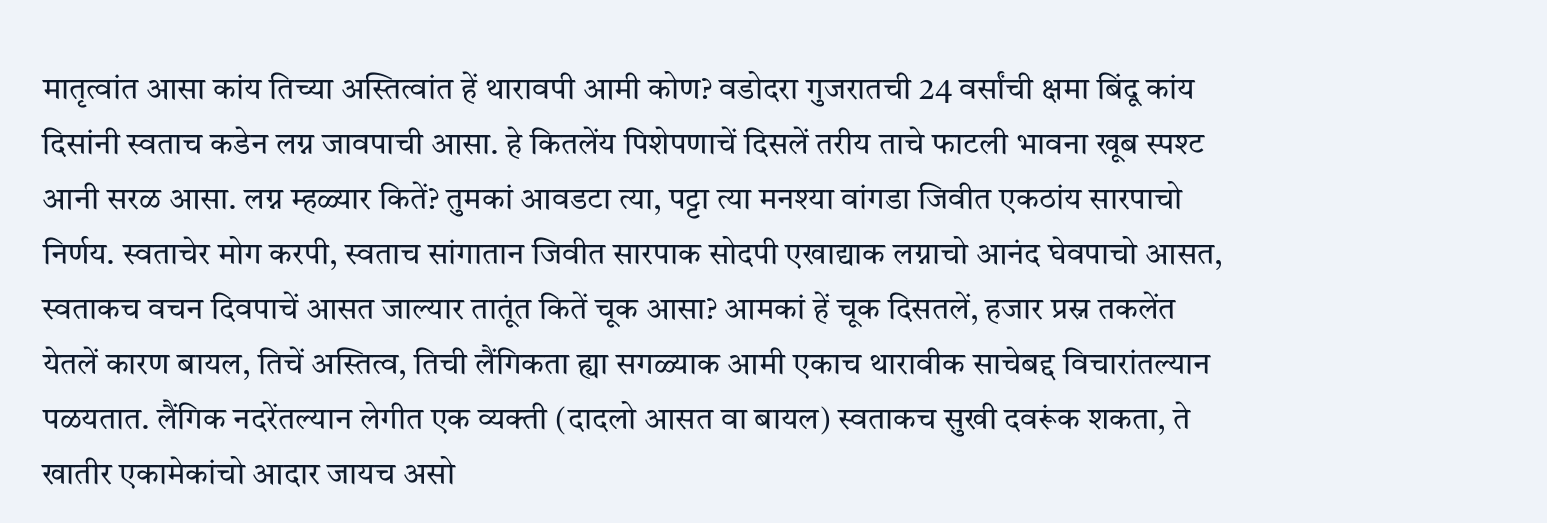मातृत्वांत आसा कांय तिच्या अस्तित्वांत हें थारावपी आमी कोण? वडोदरा गुजरातची 24 वर्सांची क्षमा बिंदू कांय दिसांनी स्वताच कडेन लग्न जावपाची आसा. हे कितलेंय पिशेपणाचें दिसलें तरीय ताचे फाटली भावना खूब स्पश्ट आनी सरळ आसा. लग्न म्हळ्यार कितें? तुमकां आवडटा त्या, पट्टा त्या मनश्या वांगडा जिवीत एकठांय सारपाचो निर्णय. स्वताचेर मोग करपी, स्वताच सांगातान जिवीत सारपाक सोदपी एखाद्याक लग्नाचो आनंद घेवपाचो आसत, स्वताकच वचन दिवपाचें आसत जाल्यार तातूंत कितें चूक आसा? आमकां हें चूक दिसतलें, हजार प्रस्न तकलेंत येतलें कारण बायल, तिचें अस्तित्व, तिची लैंगिकता ह्या सगळ्याक आमी एकाच थारावीक साचेबद्द विचारांतल्यान पळयतात. लैंगिक नदरेंतल्यान लेगीत एक व्यक्ती (दादलो आसत वा बायल) स्वताकच सुखी दवरूंक शकता, ते खातीर एकामेकांचो आदार जायच असो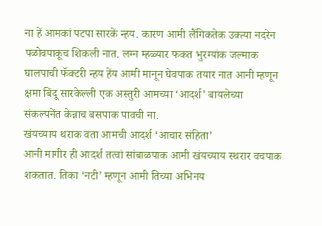ना हें आमकां पटपा सारकें न्हय. कारण आमी लैंगिकतेक उक्त्या नदरेन पळोवपाकूच शिकली नात. लग्न म्हळ्यार फकत भुरग्यांक जल्माक घालपाची फॅक्टरी न्हय हेंय आमी मानून घेवपाक तयार नात आनी म्हणून क्षमा बिंदू सारकेल्ली एक अस्तुरी आमच्या ‘आदर्श’ बायलेच्या संकल्पनेंत केन्नाच बसपाक पावची ना.
खंयच्याय थराक वता आमची आदर्श ‘आचार संहिता’
आनी मागीर ही आदर्श तत्वां सांबाळपाक आमी खंयच्याय स्थरार वचपाक शकतात. तिका ‘नटी’ म्हणून आमी तिच्या अभिनय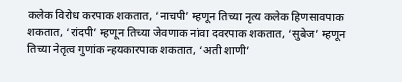कलेक विरोध करपाक शकतात, ‘नाचपी’ म्हणून तिच्या नृत्य कलेक हिणसावपाक शकतात, ‘रांदपी’ म्हणून तिच्या जेवणाक नांवा दवरपाक शकतात, ‘सुबेज’ म्हणून तिच्या नेतृत्व गुणांक न्हयकारपाक शकतात, ‘अती शाणी’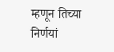म्हणून तिच्या निर्णयां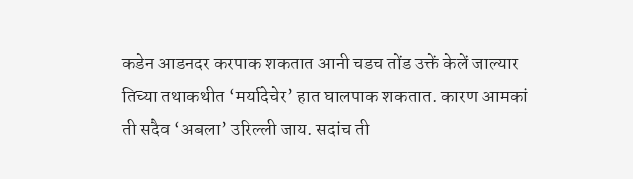कडेन आडनदर करपाक शकतात आनी चडच तोंड उक्तें केलें जाल्यार तिच्या तथाकथीत ‘मर्यादेचेर’ हात घालपाक शकतात. कारण आमकां ती सदैव ‘अबला’ उरिल्ली जाय. सदांच ती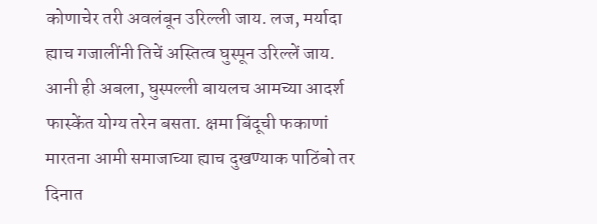कोणाचेर तरी अवलंबून उरिल्ली जाय. लज, मर्यादा ह्याच गजालींनी तिचें अस्तित्व घुस्पून उरिल्लें जाय. आनी ही अबला, घुस्पल्ली बायलच आमच्या आदर्श फास्केंत योग्य तरेन बसता. क्षमा बिंदूची फकाणां मारतना आमी समाजाच्या ह्याच दुखण्याक पाठिंबो तर दिनात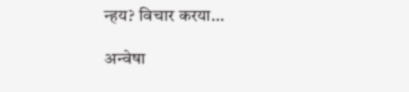न्हय? विचार करया…

अन्वेषा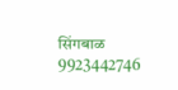सिंगबाळ
9923442746